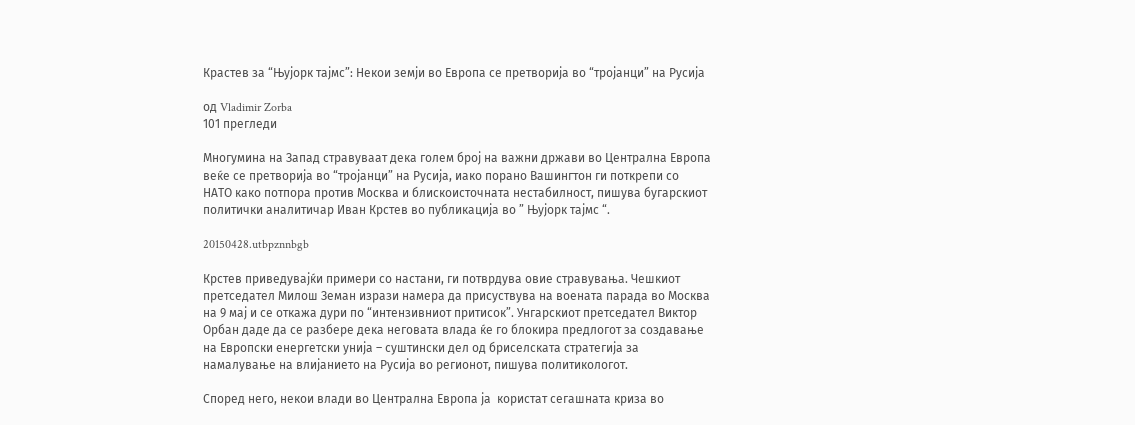Крастев за “Њујорк тајмс”: Некои земји во Европа се претворија во “тројанци” на Русија

од Vladimir Zorba
101 прегледи

Многумина на Запад стравуваат дека голем број на важни држави во Централна Европа веќе се претворија во “тројанци” на Русија, иако порано Вашингтон ги поткрепи со  НАТО како потпора против Москва и блискоисточната нестабилност, пишува бугарскиот политички аналитичар Иван Крстев во публикација во ” Њујорк тајмс “.

20150428.utbpznnbgb

Крстев приведувајќи примери со настани, ги потврдува овие стравувања. Чешкиот претседател Милош Земан изрази намера да присуствува на воената парада во Москва на 9 мај и се откажа дури по “интензивниот притисок”. Унгарскиот претседател Виктор Орбан даде да се разбере дека неговата влада ќе го блокира предлогот за создавање на Европски енергетски унија – суштински дел од бриселската стратегија за намалување на влијанието на Русија во регионот, пишува политикологот.

Според него, некои влади во Централна Европа ја  користат сегашната криза во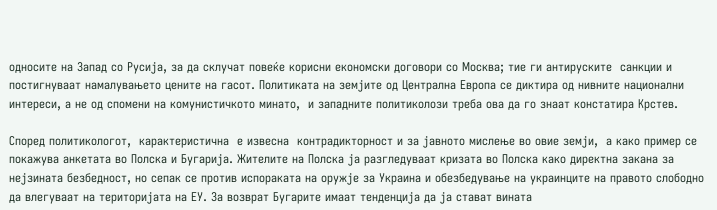односите на Запад со Русија, за да склучат повеќе корисни економски договори со Москва; тие ги антируските  санкции и постигнуваат намалувањето цените на гасот. Политиката на земјите од Централна Европа се диктира од нивните национални интереси, а не од спомени на комунистичкото минато,  и западните политиколози треба ова да го знаат констатира Крстев.

Според политикологот,  карактеристична  е извесна  контрадикторност и за јавното мислење во овие земји,  а како пример се покажува анкетата во Полска и Бугарија. Жителите на Полска ја разгледуваат кризата во Полска како директна закана за нејзината безбедност, но сепак се против испораката на оружје за Украина и обезбедување на украинците на правото слободно да влегуваат на територијата на ЕУ. За возврат Бугарите имаат тенденција да ја стават вината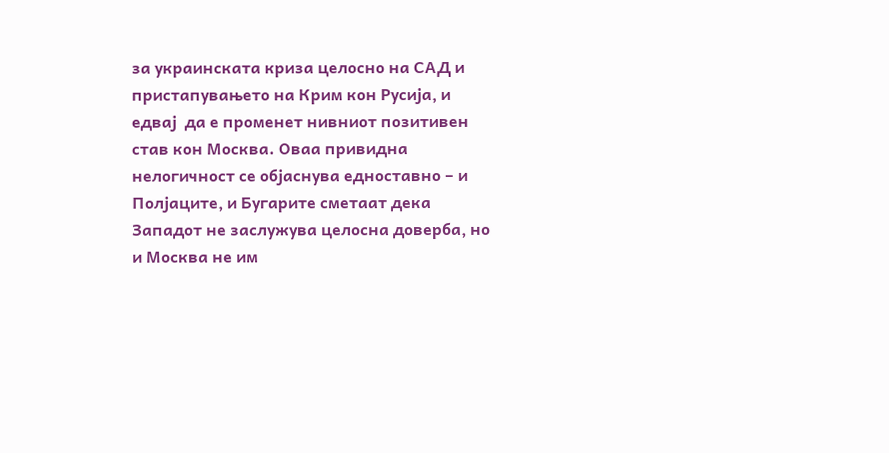за украинската криза целосно на САД и пристапувањето на Крим кон Русија, и  едвај  да е променет нивниот позитивен став кон Москва. Оваа привидна нелогичност се објаснува едноставно – и Полјаците, и Бугарите сметаат дека Западот не заслужува целосна доверба, но и Москва не им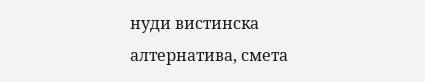нуди вистинска алтернатива, смета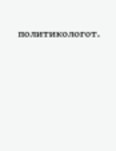политикологот.